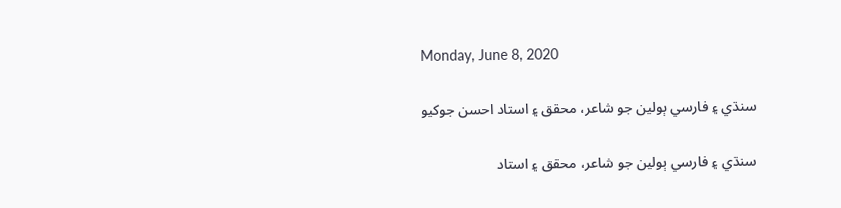Monday, June 8, 2020

سنڌي ۽ فارسي ٻولين جو شاعر، محقق ۽ استاد احسن جوکيو

سنڌي ۽ فارسي ٻولين جو شاعر، محقق ۽ استاد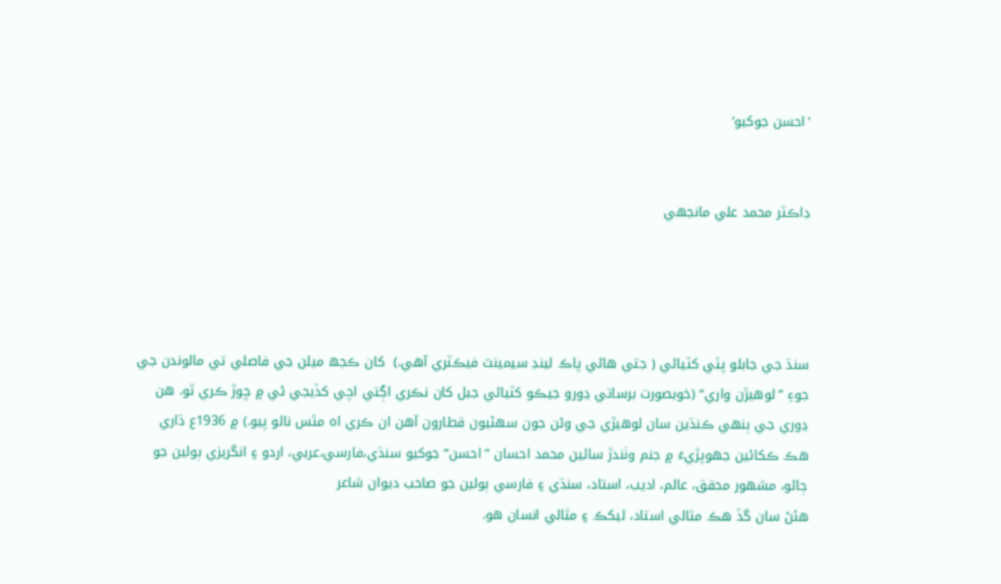’احسن جوکيو‘


ڊاڪٽر محمد علي مانجھي




سنڌ جي جابلو پٽي کٽياڻي ( جتي هاڻي پاڪ لينڊ سيمينٽ فيڪٽري آهي.)  کان ڪجھ ميلن جي فاصلي تي مالوندن جي جوءِ ”لوهيڙن واري“ (خوبصورت برساتي ڍورو جيڪو کٽياڻي جبل کان نڪري اڳتي اچي کڏيجي ئي ۾ ڇوڙ ڪري ٿو. هن ڍوري جي ٻنهي ڪنڌين سان لوهيڙي جي وڻن جون سهڻيون قطارون آھن ان ڪري اه مٿس نالو پيو.) ۾ 1936ع ڌاري هڪ ڪکائين جهوپڙيءَ ۾ جنم وٺندڙ سائين محمد احسان ”احسن“ جوکيو سنڌي،فارسي،عربي، اردو ۽ انگريزي ٻولين جو ڄاڻو، مشهور محقق، عالم، اديب، استاد، سنڌي ۽ فارسي ٻولين جو صاحب ديوان شاعر
هئڻ سان گڏ هڪ مثالي استاد، ليکڪ ۽ مثالي انسان هو.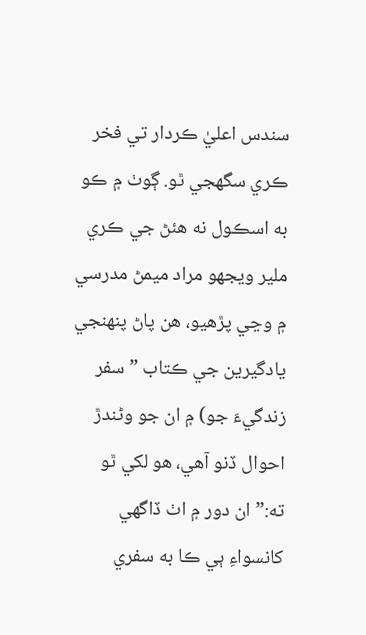سندس اعليٰ ڪردار تي فخر ڪري سگھجي ٿو. ڳوٺ ۾ ڪو به اسڪول نه هئڻ جي ڪري ملير ويجھو مراد ميمڻ مدرسي ۾ وڃي پڙهيو، هن پاڻ پنهنجي يادگيرين جي ڪتاب ”سفر زندگيءَ جو) ۾ ان جو وڻندڙ احوال ڏنو آھي، ھو لکي ٿو ته:”ان دور ۾ اٺ ڏاگهي کانسواءِ ٻي ڪا به سفري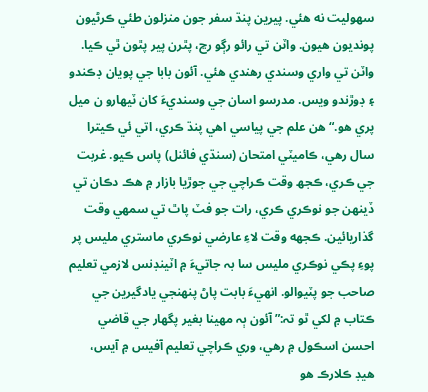سهوليت نه هئي. پيرين پنڌ سفر جون منزلون طئي ڪرڻيون پونديون هيون. واٽن تي رائو رڳو رڃ، پٿرن پير پٿون ٿي ڪيا. واٽن تي واري وسندي رهندي هئي. آئون بابا جي پويان ڊڪندو ۽ ڊوڙندو ويس. مدرسو اسان جي وسنديءَ کان ٽيهارو ن ميل پري هو.“ ھن علم جي پياسي اهي پنڌ ڪري، اتي ئي ڪيترا سال رهي، ڪاميٽي امتحان (سنڌي فائنل) پاس ڪيو. غربت جي ڪري، ڪجھ وقت ڪراچي جي جوڙيا بازار ۾ هڪ دڪان تي ڏينهن جو نوڪري ڪري، رات جو فٽ پاٿ تي سمهي وقت گذاريائين. ڪجهه وقت لاءِ عارضي نوڪري ماستري مليس پر پوءِ پڪي نوڪري مليس سا بہ جاتيءَ ۾ اٽينڊنس لازمي تعليم صاحب جو پٽيوالو. انهيءَ بابت پاڻ پنهنجي يادگيرين جي ڪتاب ۾ لکي ٿو تہ:”آئون ٻہ مهينا بغير پگهار جي قاضي احسن اسڪول ۾ رهي، وري ڪراچي تعليم آفيس ۾ آيس، هيڊ ڪلارڪ هو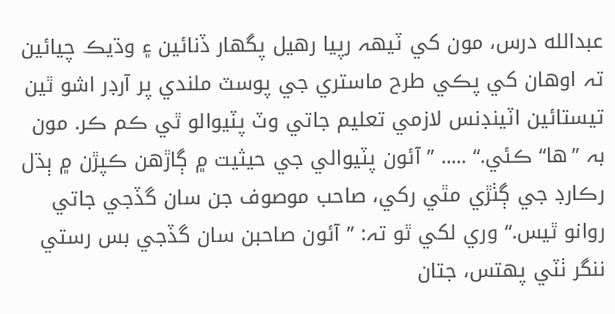عبدالله درس، مون کي ٽيهہ رپيا رهيل پگهار ڏنائين ۽ وڌيڪ چيائين تہ اوهان کي پڪي طرح ماستري جي پوسٽ ملندي پر آرڊر اشو ٿين تيستائين اٽينڊنس لازمي تعليم جاتي وٽ پٽيوالو ٿي ڪم ڪر. مون بہ ”ها“ ڪئي.“ ..... ” آئون پٽيوالي جي حيثيت ۾ ڳاڙھن ڪپڙن ۾ ٻڌل رڪارڊ جي ڳٺڙي مٿي رکي، صاحب موصوف جن سان گڏجي جاتي روانو ٿيس.“ وري لکي ٿو تہ: ”آئون صاحبن سان گڏجي بس رستي ننگر ٺٽي پهتس، جتان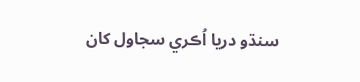سنڌو دريا اُڪري سجاول کان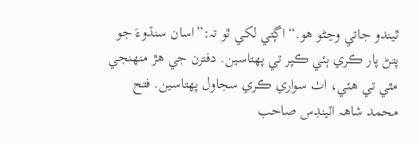ٿيندو جاتي وڃڻو هو.“ اڳتي لکي ٿو تہ:”اسان سنڌوءَ جو پتڻ پار ڪري ٻئي ڪپر تي پهتاسين. دفترن جي هڙ منهنجي مٿي تي هئي، اٺ سواري ڪري سجاول پهتاسين. فتح محمد شاهہ اٽينڊس صاحب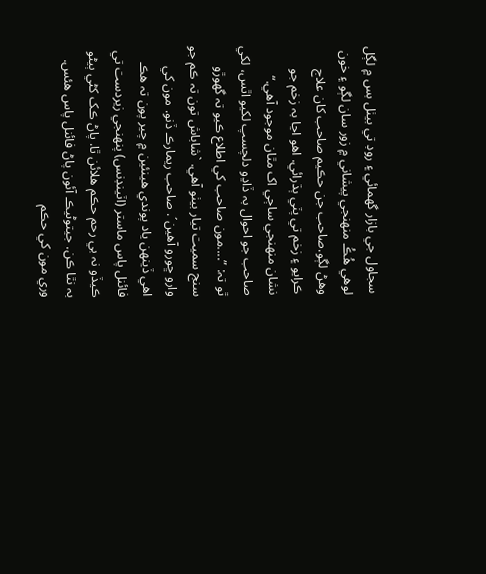سجاول جي بازار گهمائي ۽ روڊ تي بيٺل بس ۾ لڳل لوهي ھُڪُ منهنجي پيشاني ۾ زور سان لڳو ۽ خون وهڻ لڳو.صاحب جن حڪيم صاحب کان علاج ڪرايو ۽ زخم تي پٽي ٻڌرائي. اهو اڃا بہ زخم جو نشان منهنجي ساڄي اک مٿان موجود آھي.“ صاحب جو احوال بہ ڏاڍو دلچسپ لکيو اٿس، لکي ٿو تہ: ”....مون صاحب کي اطلاع ڪيو تہ گهوڙو سنج سميت تيار بيٺو آهي. `شاباش تون تہ ڪم جو وارو ڇورو آھين´. صاحب ريمارڪ ڏنو. مون کي اهي ڏينهن ياد پوندي هينئين ۾ چير پون تہ هڪ فائنل پاس ماستر (اٽينڊنس) پنهنجي زيردست تي ڪيڏو نہ بي رحم حڪم هلائن ٿا. پاڻ ڪک کڻي ٻيڻو بہ نٿا ڪن. جيتوڻيڪ آئون پاڻ فائنل پاس هئس. وري مون کي حڪم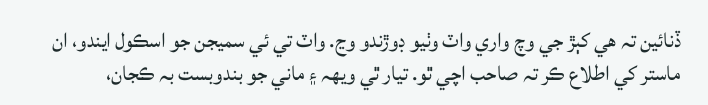ڏنائين تہ هي کٻڙ جي وچ واري واٽ وٺيو ڊوڙندو وڃ. واٽ تي ئي سميجن جو اسڪول ايندو، ان ماستر کي اطلاع ڪر تہ صاحب اچي ٿو. تيار ٿي ويهہ ۽ ماني جو بندوبست بہ ڪجان،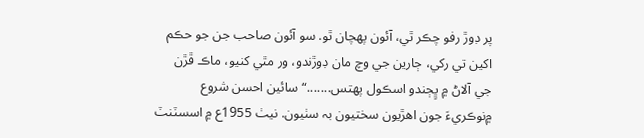پر ڊوڙ رفو چڪر ٿي، آئون پهچان ٿو. سو آئون صاحب جن جو حڪم اکين تي رکي، ڄارين جي وچ مان ڊوڙندو، ور مٿي کنيو، ماڪ ڦڙن جي آلاڻ ۾ ڀِڄندو اسڪول پهتس.......“ سائين احسن شروع ۾نوڪريءَ جون اهڙيون سختيون بہ سٺيون. نيٺ 1955ع ۾ اسسٽنٽ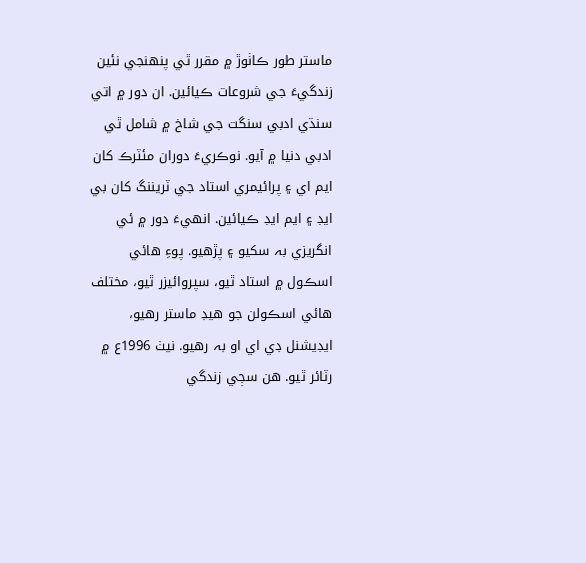ماستر طور ڪاٺوڙ ۾ مقرر ٿي پنهنجي نئين زندگيءَ جي شروعات ڪيائين. ان دور ۾ اتي سنڌي ادبي سنگت جي شاخ ۾ شامل ٿي ادبي دنيا ۾ آيو. نوڪريءَ دوران مئٽرڪ کان ايم اي ۽ پرائيمري استاد جي ٽريننگ کان بي ايڊ ۽ ايم ايڊ ڪيائين. انهيءَ دور ۾ ئي انگريزي بہ سکيو ۽ پڙهيو. پوءِ هائي اسڪول ۾ استاد ٿيو، سپروائيزر ٿيو، مختلف هائي اسڪولن جو هيڊ ماستر رهيو، ايڊيشنل ڊي اي او بہ رهيو. نيٺ 1996ع ۾ رٽائر ٿيو. هن سڄي زندگي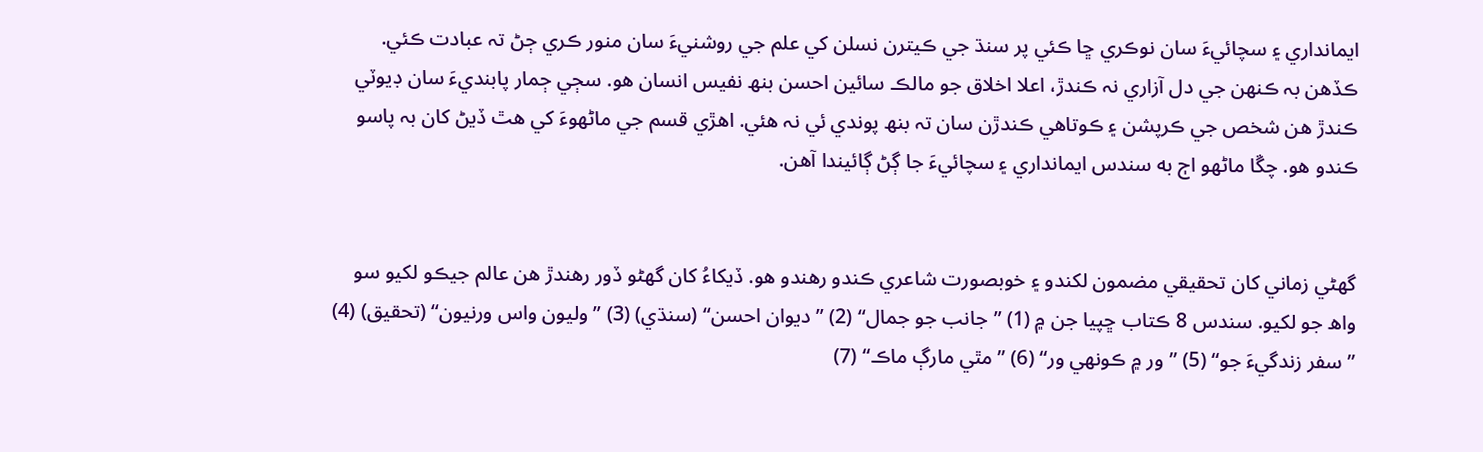ايمانداري ۽ سچائيءَ سان نوڪري ڇا ڪئي پر سنڌ جي ڪيترن نسلن کي علم جي روشنيءَ سان منور ڪري ڄڻ تہ عبادت ڪئي. ڪڏهن بہ ڪنهن جي دل آزاري نہ ڪندڙ، اعلا اخلاق جو مالڪ سائين احسن بنھ نفيس انسان هو. سڄي ڄمار پابنديءَ سان ڊيوٽي ڪندڙ ھن شخص جي ڪرپشن ۽ ڪوتاهي ڪندڙن سان تہ بنھ پوندي ئي نہ هئي. اهڙي قسم جي ماڻھوءَ کي هٿ ڏيڻ کان بہ پاسو ڪندو هو. چڱا ماڻهو اڄ به سندس ايمانداري ۽ سچائيءَ جا ڳڻ ڳائيندا آهن.


گهڻي زماني کان تحقيقي مضمون لکندو ۽ خوبصورت شاعري ڪندو رهندو هو. ڏيکاءُ کان گهڻو ڏور رهندڙ هن عالم جيڪو لکيو سو واھ جو لکيو. سندس 8 ڪتاب ڇپيا جن ۾ (1) ”جانب جو جمال“ (2) ”ديوان احسن“ (سنڌي) (3) ”وليون واس ورنيون“ (تحقيق) (4) ”سفر زندگيءَ جو“ (5) ”ور ۾ ڪونهي ور“ (6) ”مٿي مارڳ ماڪ“ (7)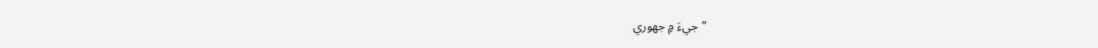”جيءَ ۾ جهوري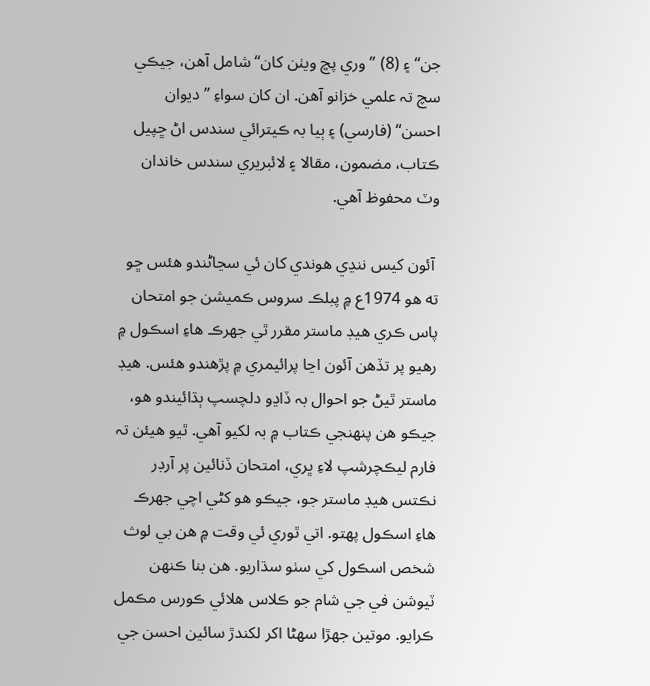جن“ ۽ (8) ”وري پڇ ويٺن کان“ شامل آھن، جيڪي سچ تہ علمي خزانو آھن. ان کان سواءِ ”ديوان احسن“ (فارسي) ۽ ٻيا بہ ڪيترائي سندس اڻ ڇپيل ڪتاب، مضمون، مقالا ۽ لائبريري سندس خاندان وٽ محفوظ آهي.

 آئون کيس ننڍي هوندي کان ئي سڃاڻندو هئس ڇو ته هو 1974ع ۾ پبلڪ سروس ڪميشن جو امتحان پاس ڪري هيڊ ماستر مقرر ٿي جھرڪ هاءِ اسڪول ۾ رهيو پر تڏهن آئون اڃا پرائيمري ۾ پڙهندو هئس. هيڊ ماستر ٿيڻ جو احوال بہ ڏاڍو دلچسپ ٻڌائيندو هو، جيڪو هن پنهنجي ڪتاب ۾ بہ لکيو آهي. ٿيو هيئن تہ فارم ليڪچرشپ لاءِ ڀري، امتحان ڏنائين پر آرڊر نڪتس هيڊ ماستر جو، جيڪو هو کڻي اچي جهرڪ هاءِ اسڪول پهتو. اتي ٿوري ئي وقت ۾ هن بي لوث شخص اسڪول کي سٺو سڌاريو. هن بنا ڪنهن ٽيوشن في جي شام جو ڪلاس هلائي ڪورس مڪمل ڪرايو. موتين جهڙا سهڻا اکر لکندڙ سائين احسن جي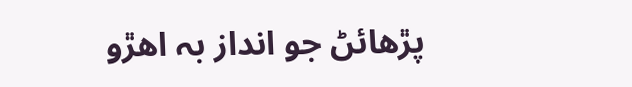پڙهائڻ جو انداز بہ اهڙو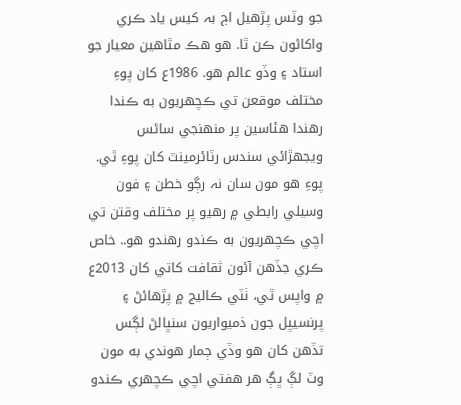جو وٽس پڙهيل اڄ بہ کيس ياد ڪري واکاڻون ڪن ٿا. هو هڪ مٿاهين معيار جو استاد ۽ وڏو عالم هو. 1986ع کان پوءِ مختلف موقعن تي ڪچهريون به ڪندا رهندا هئاسين پر منهنجي ساڻس ويجھڙائي سندس رٽائرمينٽ کان پوءِ ٿي. پوءِ هو مون سان نہ رڳو خطن ۽ فون وسيلي رابطي ۾ رهيو پر مختلف وقتن تي اچي ڪچهريون به ڪندو رهندو هو.. خاص ڪري جڏهن آئون ثقافت کاتي کان 2013ع ۾ واپس ٿي، ٺٽي ڪاليج ۾ پڙهائڻ ۽ پرنسيپل جون ذميواريون سنڀالڻ لڳس تڏهن کان هو وڏي ڄمار هوندي به مون وٽ لڳ ڀڳ هر هفتي اچي ڪچهري ڪندو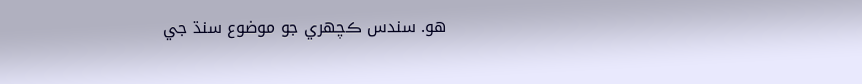هو. سندس ڪچھري جو موضوع سنڌ جي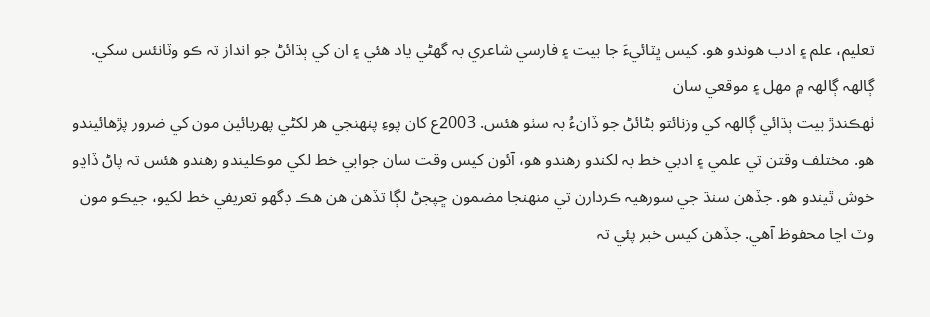تعليم، علم ۽ ادب هوندو هو. کيس ڀٽائيءَ جا بيت ۽ فارسي شاعري بہ گهڻي ياد هئي ۽ ان کي ٻڌائڻ جو انداز تہ ڪو وٽانئس سکي. ڳالهہ ڳالهہ ۾ مهل ۽ موقعي سان
ٺھڪندڙ بيت ٻڌائي ڳالهہ کي وزنائتو بڻائڻ جو ڏانءُ بہ سٺو هئس. 2003ع کان پوءِ پنهنجي هر لکڻي پهريائين مون کي ضرور پڙهائيندو هو. مختلف وقتن تي علمي ۽ ادبي خط بہ لکندو رهندو هو، آئون کيس وقت سان جوابي خط لکي موڪليندو رهندو هئس تہ پاڻ ڏاڍو خوش ٿيندو هو. جڏهن سنڌ جي سورهيہ ڪردارن تي منهنجا مضمون ڇپجڻ لڳا تڏهن هن هڪ ڊگھو تعريفي خط لکيو، جيڪو مون وٽ اڃا محفوظ آهي. جڏهن کيس خبر پئي تہ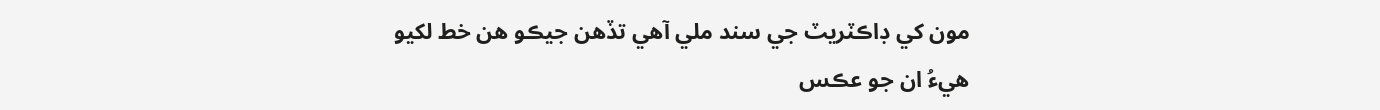مون کي ڊاڪٽريٽ جي سند ملي آھي تڏهن جيڪو هن خط لکيو  هيءُ ان جو عڪس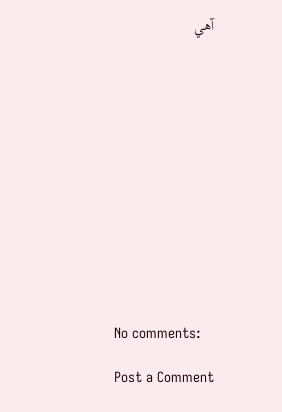آهي













No comments:

Post a Comment